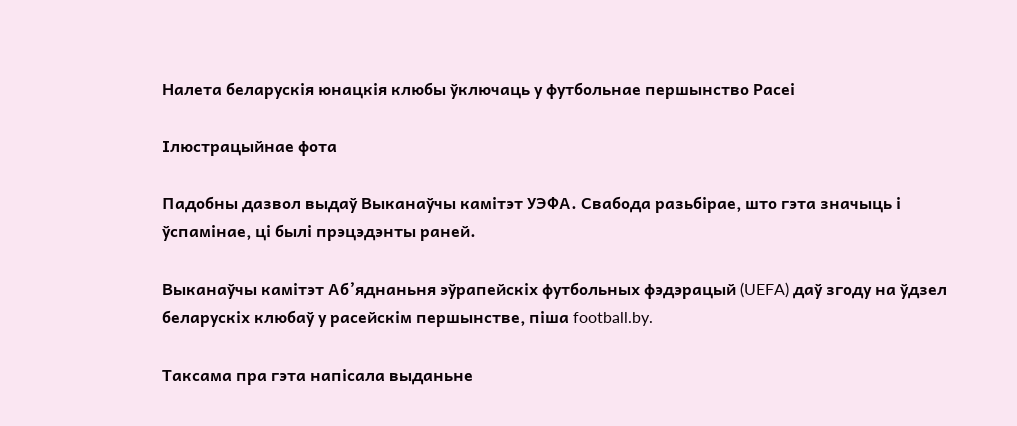Налета беларускія юнацкія клюбы ўключаць у футбольнае першынство Расеі

Ілюстрацыйнае фота

Падобны дазвол выдаў Выканаўчы камітэт УЭФА. Свабода разьбірае, што гэта значыць і ўспамінае, ці былі прэцэдэнты раней.

Выканаўчы камітэт Аб’яднаньня эўрапейскіх футбольных фэдэрацый (UEFA) даў згоду на ўдзел беларускіх клюбаў у расейскім першынстве, піша football.by.

Таксама пра гэта напісала выданьне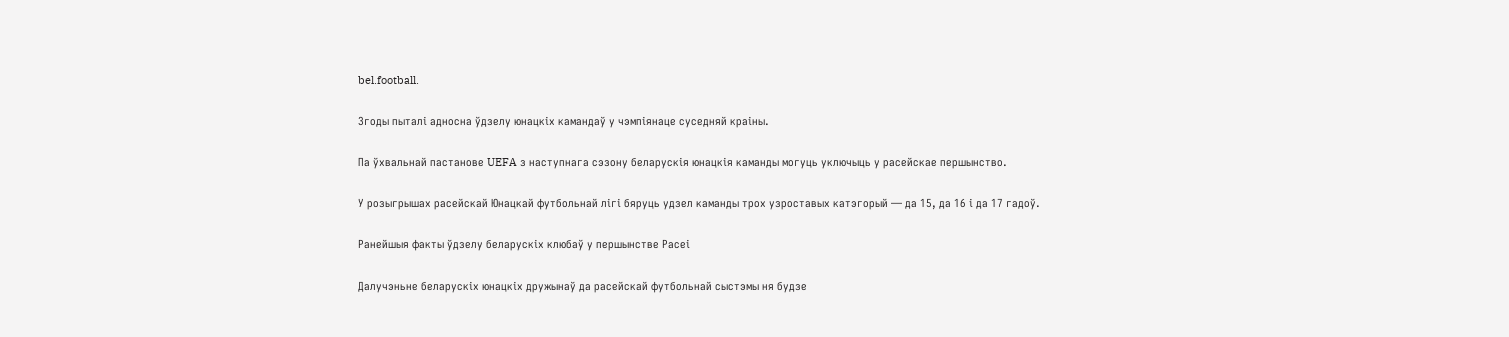bel.football.

Згоды пыталі адносна ўдзелу юнацкіх камандаў у чэмпіянаце суседняй краіны.

Па ўхвальнай пастанове UEFA з наступнага сэзону беларускія юнацкія каманды могуць уключыць у расейскае першынство.

У розыгрышах расейскай Юнацкай футбольнай лігі бяруць удзел каманды трох узроставых катэгорый — да 15, да 16 і да 17 гадоў.

Ранейшыя факты ўдзелу беларускіх клюбаў у першынстве Расеі

Далучэньне беларускіх юнацкіх дружынаў да расейскай футбольнай сыстэмы ня будзе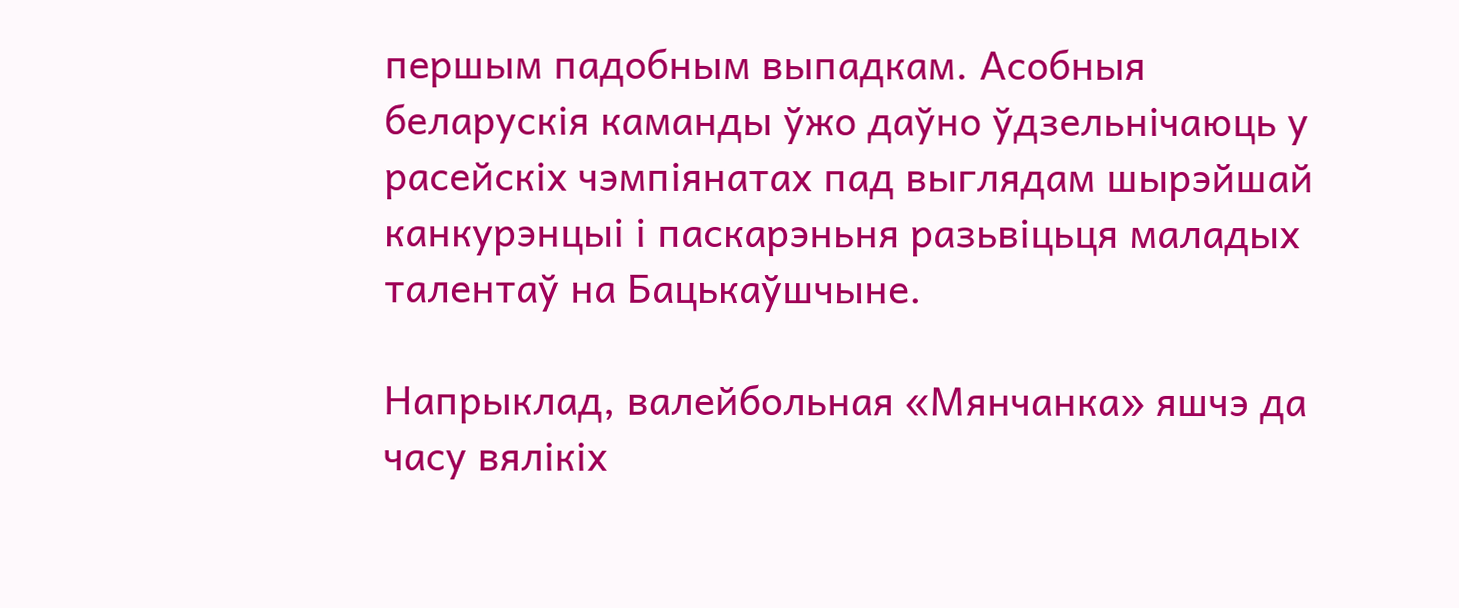першым падобным выпадкам. Асобныя беларускія каманды ўжо даўно ўдзельнічаюць у расейскіх чэмпіянатах пад выглядам шырэйшай канкурэнцыі і паскарэньня разьвіцьця маладых талентаў на Бацькаўшчыне.

Напрыклад, валейбольная «Мянчанка» яшчэ да часу вялікіх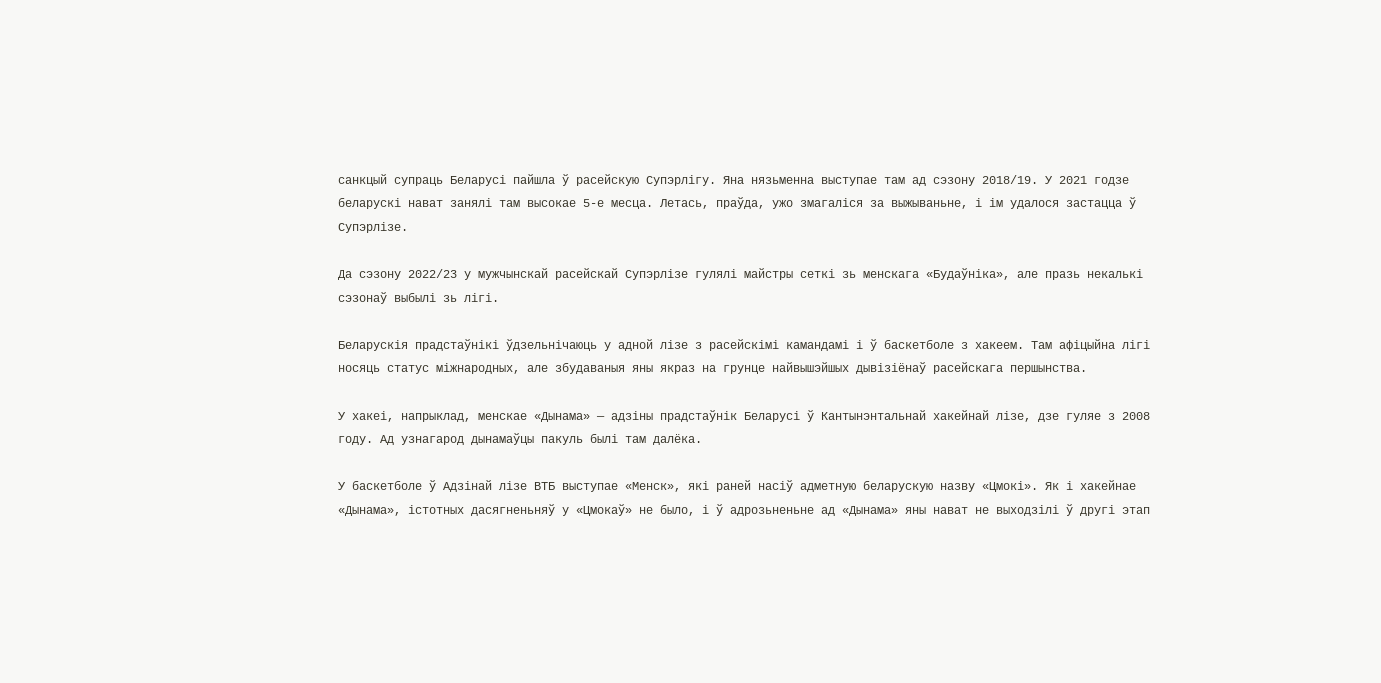санкцый супраць Беларусі пайшла ў расейскую Супэрлігу. Яна нязьменна выступае там ад сэзону 2018/19. У 2021 годзе беларускі нават занялі там высокае 5-е месца. Летась, праўда, ужо змагаліся за выжываньне, і ім удалося застацца ў Супэрлізе.

Да сэзону 2022/23 у мужчынскай расейскай Супэрлізе гулялі майстры сеткі зь менскага «Будаўніка», але празь некалькі сэзонаў выбылі зь лігі.

Беларускія прадстаўнікі ўдзельнічаюць у адной лізе з расейскімі камандамі і ў баскетболе з хакеем. Там афіцыйна лігі носяць статус міжнародных, але збудаваныя яны якраз на грунце найвышэйшых дывізіёнаў расейскага першынства.

У хакеі, напрыклад, менскае «Дынама» — адзіны прадстаўнік Беларусі ў Кантынэнтальнай хакейнай лізе, дзе гуляе з 2008 году. Ад узнагарод дынамаўцы пакуль былі там далёка.

У баскетболе ў Адзінай лізе ВТБ выступае «Менск», які раней насіў адметную беларускую назву «Цмокі». Як і хакейнае «Дынама», істотных дасягненьняў у «Цмокаў» не было, і ў адрозьненьне ад «Дынама» яны нават не выходзілі ў другі этап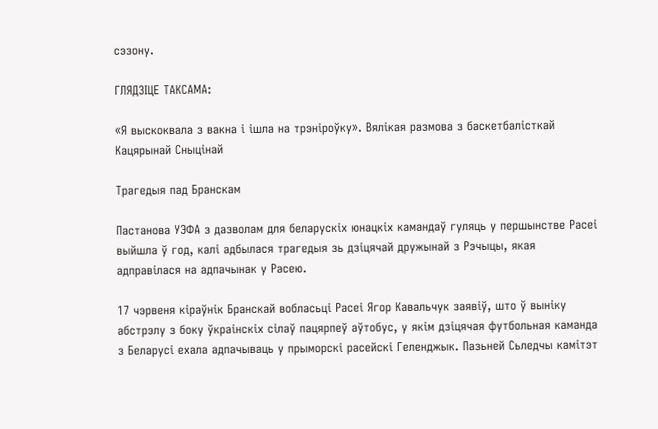сэзону.

ГЛЯДЗІЦЕ ТАКСАМА:

«Я выскоквала з вакна і ішла на трэніроўку». Вялікая размова з баскетбалісткай Кацярынай Сныцінай

Трагедыя пад Бранскам

Пастанова УЭФА з дазволам для беларускіх юнацкіх камандаў гуляць у першынстве Расеі выйшла ў год, калі адбылася трагедыя зь дзіцячай дружынай з Рэчыцы, якая адправілася на адпачынак у Расею.

17 чэрвеня кіраўнік Бранскай вобласьці Расеі Ягор Кавальчук заявіў, што ў выніку абстрэлу з боку ўкраінскіх сілаў пацярпеў аўтобус, у якім дзіцячая футбольная каманда з Беларусі ехала адпачываць у прыморскі расейскі Геленджык. Пазьней Сьледчы камітэт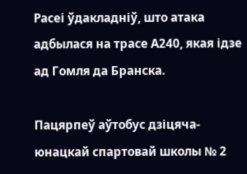Расеі ўдакладніў, што атака адбылася на трасе А240, якая ідзе ад Гомля да Бранска.

Пацярпеў аўтобус дзіцяча-юнацкай спартовай школы № 2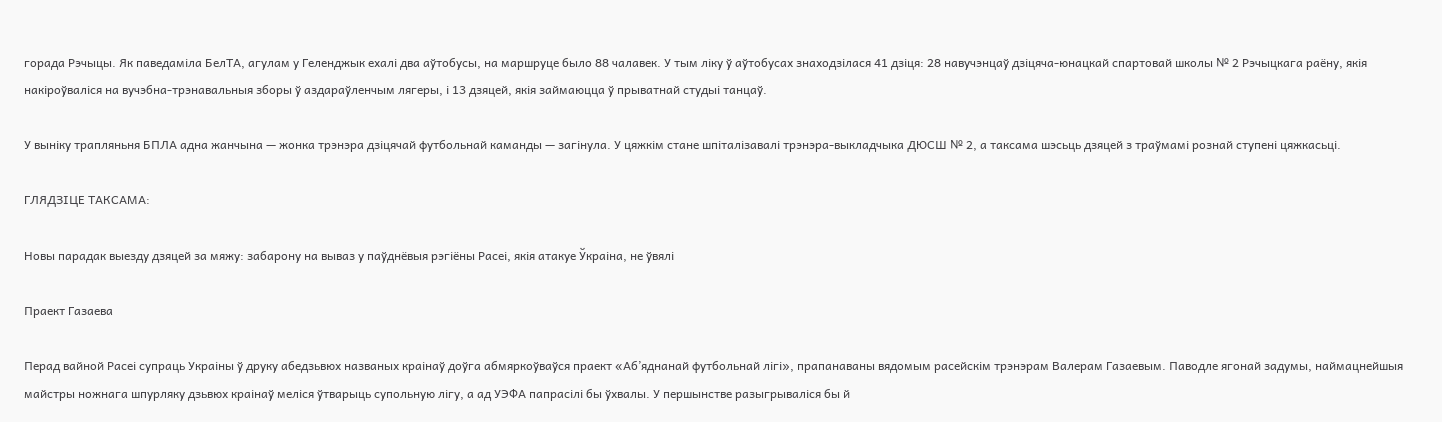горада Рэчыцы. Як паведаміла БелТА, агулам у Геленджык ехалі два аўтобусы, на маршруце было 88 чалавек. У тым ліку ў аўтобусах знаходзілася 41 дзіця: 28 навучэнцаў дзіцяча-юнацкай спартовай школы № 2 Рэчыцкага раёну, якія накіроўваліся на вучэбна-трэнавальныя зборы ў аздараўленчым лягеры, і 13 дзяцей, якія займаюцца ў прыватнай студыі танцаў.

У выніку трапляньня БПЛА адна жанчына — жонка трэнэра дзіцячай футбольнай каманды — загінула. У цяжкім стане шпіталізавалі трэнэра-выкладчыка ДЮСШ № 2, а таксама шэсьць дзяцей з траўмамі рознай ступені цяжкасьці.

ГЛЯДЗІЦЕ ТАКСАМА:

Новы парадак выезду дзяцей за мяжу: забарону на вываз у паўднёвыя рэгіёны Расеі, якія атакуе Ўкраіна, не ўвялі

Праект Газаева

Перад вайной Расеі супраць Украіны ў друку абедзьвюх названых краінаў доўга абмяркоўваўся праект «Аб’яднанай футбольнай лігі», прапанаваны вядомым расейскім трэнэрам Валерам Газаевым. Паводле ягонай задумы, наймацнейшыя майстры ножнага шпурляку дзьвюх краінаў меліся ўтварыць супольную лігу, а ад УЭФА папрасілі бы ўхвалы. У першынстве разыгрываліся бы й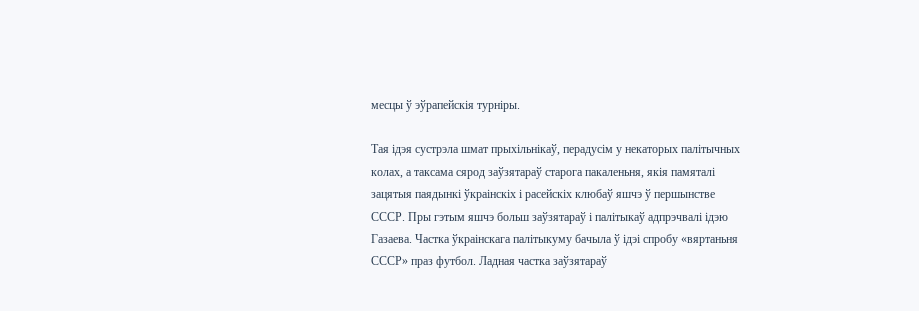месцы ў эўрапейскія турніры.

Тая ідэя сустрэла шмат прыхільнікаў, перадусім у некаторых палітычных колах, а таксама сярод заўзятараў старога пакаленьня, якія памяталі зацятыя паядынкі ўкраінскіх і расейскіх клюбаў яшчэ ў першынстве СССР. Пры гэтым яшчэ больш заўзятараў і палітыкаў адпрэчвалі ідэю Газаева. Частка ўкраінскага палітыкуму бачыла ў ідэі спробу «вяртаньня СССР» праз футбол. Ладная частка заўзятараў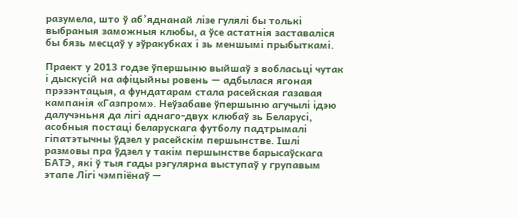разумела, што ў аб’яднанай лізе гулялі бы толькі выбраныя заможныя клюбы, а ўсе астатнія заставаліся бы бязь месцаў у эўракубках і зь меншымі прыбыткамі.

Праект у 2013 годзе ўпершыню выйшаў з вобласьці чутак і дыскусій на афіцыйны ровень — адбылася ягоная прэзэнтацыя, а фундатарам стала расейская газавая кампанія «Газпром». Неўзабаве ўпершыню агучылі ідэю далучэньня да лігі аднаго-двух клюбаў зь Беларусі, асобныя постаці беларускага футболу падтрымалі гіпатэтычны ўдзел у расейскім першынстве. Ішлі размовы пра ўдзел у такім першынстве барысаўскага БАТЭ, які ў тыя гады рэгулярна выступаў у групавым этапе Лігі чэмпіёнаў —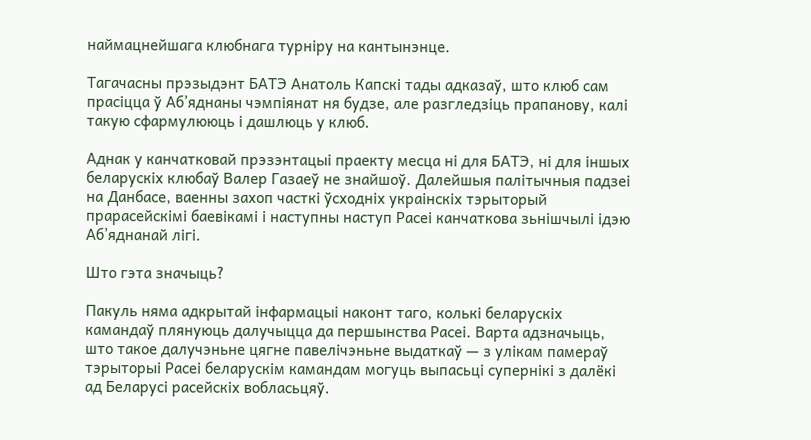наймацнейшага клюбнага турніру на кантынэнце.

Тагачасны прэзыдэнт БАТЭ Анатоль Капскі тады адказаў, што клюб сам прасіцца ў Аб’яднаны чэмпіянат ня будзе, але разгледзіць прапанову, калі такую сфармулююць і дашлюць у клюб.

Аднак у канчатковай прэзэнтацыі праекту месца ні для БАТЭ, ні для іншых беларускіх клюбаў Валер Газаеў не знайшоў. Далейшыя палітычныя падзеі на Данбасе, ваенны захоп часткі ўсходніх украінскіх тэрыторый прарасейскімі баевікамі і наступны наступ Расеі канчаткова зьнішчылі ідэю Аб’яднанай лігі.

Што гэта значыць?

Пакуль няма адкрытай інфармацыі наконт таго, колькі беларускіх камандаў плянуюць далучыцца да першынства Расеі. Варта адзначыць, што такое далучэньне цягне павелічэньне выдаткаў — з улікам памераў тэрыторыі Расеі беларускім камандам могуць выпасьці супернікі з далёкі ад Беларусі расейскіх вобласьцяў.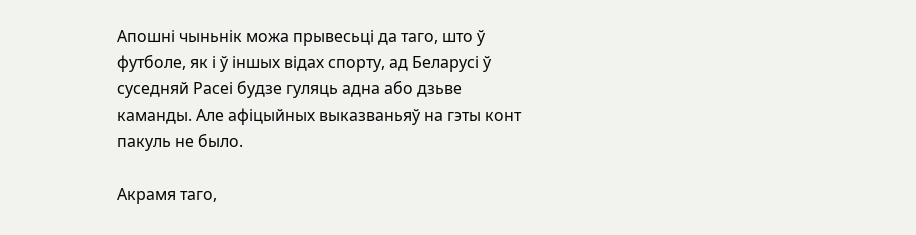Апошні чыньнік можа прывесьці да таго, што ў футболе, як і ў іншых відах спорту, ад Беларусі ў суседняй Расеі будзе гуляць адна або дзьве каманды. Але афіцыйных выказваньяў на гэты конт пакуль не было.

Акрамя таго,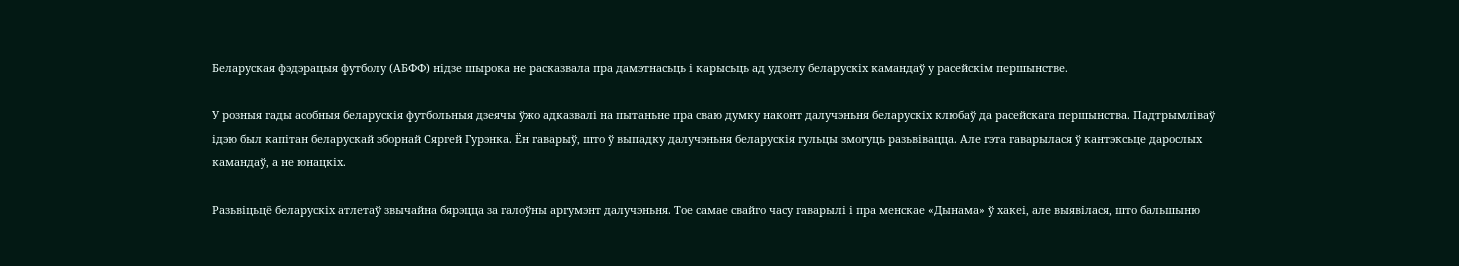Беларуская фэдэрацыя футболу (АБФФ) нідзе шырока не расказвала пра дамэтнасьць і карысьць ад удзелу беларускіх камандаў у расейскім першынстве.

У розныя гады асобныя беларускія футбольныя дзеячы ўжо адказвалі на пытаньне пра сваю думку наконт далучэньня беларускіх клюбаў да расейскага першынства. Падтрымліваў ідэю был капітан беларускай зборнай Сяргей Гурэнка. Ён гаварыў, што ў выпадку далучэньня беларускія гульцы змогуць разьвівацца. Але гэта гаварылася ў кантэксьце дарослых камандаў, а не юнацкіх.

Разьвіцьцё беларускіх атлетаў звычайна бярэцца за галоўны аргумэнт далучэньня. Тое самае свайго часу гаварылі і пра менскае «Дынама» ў хакеі, але выявілася, што бальшыню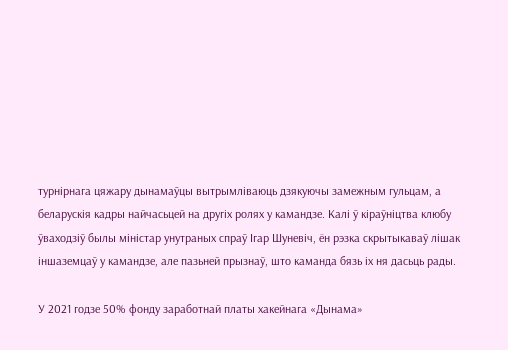турнірнага цяжару дынамаўцы вытрымліваюць дзякуючы замежным гульцам, а беларускія кадры найчасьцей на другіх ролях у камандзе. Калі ў кіраўніцтва клюбу ўваходзіў былы міністар унутраных спраў Ігар Шуневіч, ён рэзка скрытыкаваў лішак іншаземцаў у камандзе, але пазьней прызнаў, што каманда бязь іх ня дасьць рады.

У 2021 годзе 50% фонду заработнай платы хакейнага «Дынама»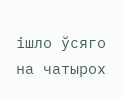ішло ўсяго на чатырох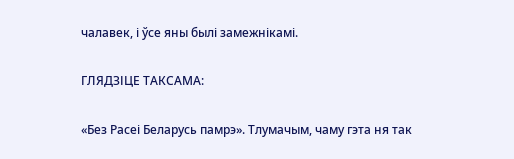чалавек, і ўсе яны былі замежнікамі.

ГЛЯДЗІЦЕ ТАКСАМА:

«Без Расеі Беларусь памрэ». Тлумачым, чаму гэта ня так